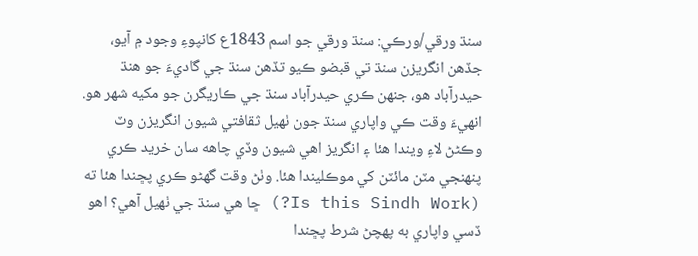سنڌ ورقي/ورڪي: سنڌ ورقي جو اسم 1843ع کانپوءِ وجود ۾ آيو، جڏهن انگريزن سنڌ تي قبضو ڪيو تڏهن سنڌ جي گاديءَ جو هنڌ حيدرآباد هو، جنهن ڪري حيدرآباد سنڌ جي ڪاريگرن جو مکيه شهر هو. انهيءَ وقت ڪي واپاري سنڌ جون ٺهيل ثقافتي شيون انگريزن وٽ وڪڻڻ لاءِ ويندا هئا ۽ انگريز اهي شيون وڏي چاهه سان خريد ڪري پنهنجي مٽن مائٽن کي موڪليندا هئا. وٺڻ وقت گهڻو ڪري پڇندا هئا ته (Is this Sindh Work?) ڇا هي سنڌ جي ٺهيل آهي؟ اهو ڏسي واپاري به پهچڻ شرط پڇندا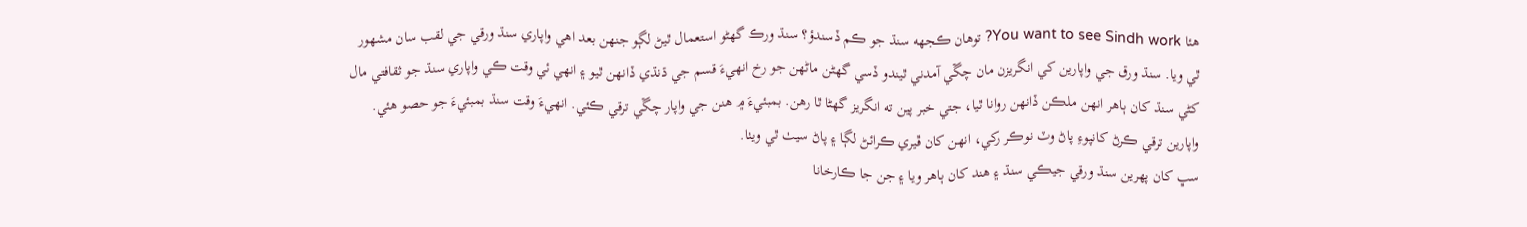هئا You want to see Sindh work? توهان ڪجهه سنڌ جو ڪم ڏسندؤ؟ سنڌ ورڪ گهڻو استعمال ٿيڻ لڳو جنهن بعد اهي واپاري سنڌ ورقي جي لقب سان مشهور ٿي ويا. سنڌ ورق جي واپارين کي انگريزن مان چڱي آمدني ٿيندو ڏسي گهڻن ماڻهن جو رخ انهيءَ قسم جي ڌنڌي ڏانهن ٿيو ۽ انهي ئي وقت ڪي واپاري سنڌ جو ثقافتي مال کڻي سنڌ کان ٻاهر انهن ملڪن ڏانهن روانا ٿيا، جتي خبر پين ته انگريز گهڻا ٿا رهن. بمبئيءَ ۾ هنن جي واپار چڱي ترقي ڪئي. انهيءَ وقت سنڌ بمبئيءَ جو حصو هئي. واپارين ترقي ڪرڻ کانپوءِ پاڻ وٽ نوڪر رکي، انهن کان ڦيري ڪرائڻ لڳا ۽ پاڻ سيٺ ٿي ويٺا.
سڀ کان پهرين سنڌ ورقي جيڪي سنڌ ۽ هند کان ٻاهر ويا ۽ جن جا ڪارخانا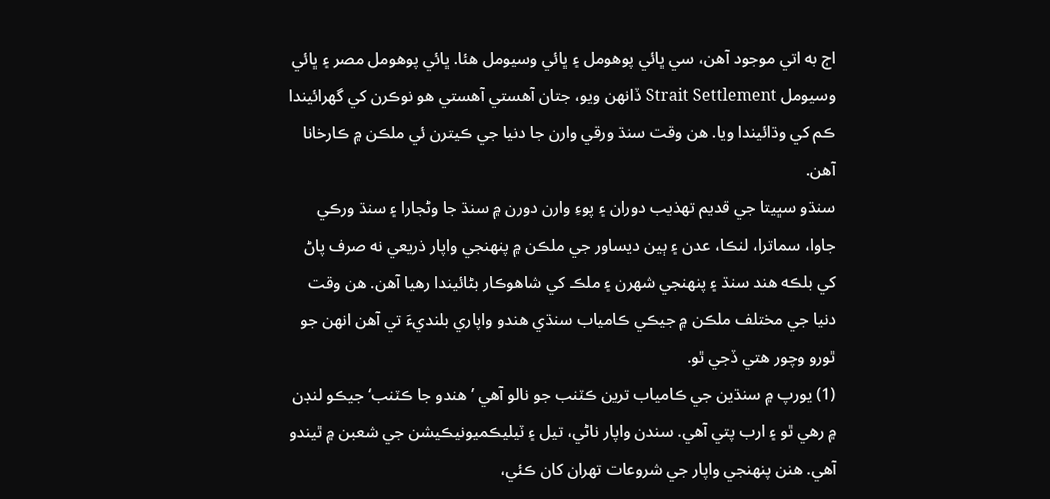اڄ به اتي موجود آهن، سي ڀائي پوهومل ۽ ڀائي وسيومل هئا. ڀائي پوهومل مصر ۽ ڀائي وسيومل Strait Settlement ڏانهن ويو، جتان آهستي آهستي هو نوڪرن کي گهرائيندا ڪم کي وڌائيندا ويا. هن وقت سنڌ ورقي وارن جا دنيا جي ڪيترن ئي ملڪن ۾ ڪارخانا آهن.
سنڌو سڀيتا جي قديم تهذيب دوران ۽ پوءِ وارن دورن ۾ سنڌ جا وڻجارا ۽ سنڌ ورڪي جاوا، سماترا، لنڪا، عدن ۽ ٻين ديساور جي ملڪن ۾ پنهنجي واپار ذريعي نه صرف پاڻ کي بلڪه هند سنڌ ۽ پنهنجي شهرن ۽ ملڪ کي شاهوڪار بڻائيندا رهيا آهن. هن وقت دنيا جي مختلف ملڪن ۾ جيڪي ڪامياب سنڌي هندو واپاري بلنديءَ تي آهن انهن جو ٿورو وچور هتي ڏجي ٿو.
(1) يورپ ۾ سنڌين جي ڪامياب ترين ڪٽنب جو نالو آهي ’هندو جا ڪٽنب‘ جيڪو لنڊن ۾ رهي ٿو ۽ ارب پتي آهي. سندن واپار ناڻي، تيل ۽ ٽيليڪميونيڪيشن جي شعبن ۾ ٿيندو آهي. هنن پنهنجي واپار جي شروعات تهران کان ڪئي،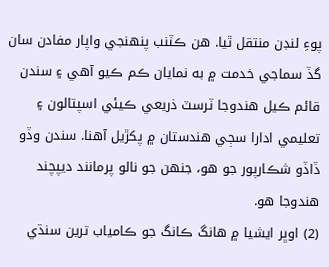پوءِ لنڊن منتقل ٿيا. هن ڪٽنب پنهنجي واپار مفادن سان گڏ سماجي خدمت ۾ به نمايان ڪم ڪيو آهي ۽ سندن قائم ڪيل هندوجا ٽرسٽ ذريعي ڪيئي اسپتالون ۽ تعليمي ادارا سڄي هندستان ۾ پکڙيل آهنا. سندن وڏو ڏاڏو شڪارپور جو هو، جنهن جو نالو پرمانند ديپچند هندوجا هو.
(2) اوڀر ايشيا ۾ هانگ ڪانگ جو ڪامياب ترين سنڌي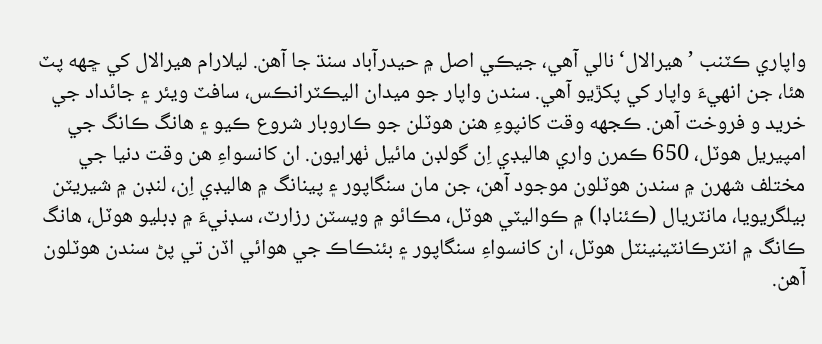واپاري ڪٽنب ’هيرالال‘ نالي آهي، جيڪي اصل ۾ حيدرآباد سنڌ جا آهن. ليلارام هيرالال کي ڇهه پٽ هئا، جن انهيءَ واپار کي پکڙيو آهي. سندن واپار جو ميدان اليڪٽرانڪس، سافٽ ويئر ۽ جائداد جي خريد و فروخت آهن. ڪجهه وقت کانپوءِ هنن هوٽلن جو ڪاروبار شروع ڪيو ۽ هانگ ڪانگ جي امپيريل هوٽل، 650 ڪمرن واري هاليڊي اِن گولڊن مائيل ٺهرايون. ان کانسواءِ هن وقت دنيا جي مختلف شهرن ۾ سندن هوٽلون موجود آهن، جن مان سنگاپور ۽ پينانگ ۾ هاليڊي اِن، لنڊن ۾ شيريٽن بيلگريويا، مانٽريال (ڪئناڊا) ۾ ڪواليٽي هوٽل، مڪائو ۾ ويسٽن رزارٽ، سڊنيءَ ۾ ڊبليو هوٽل، هانگ ڪانگ ۾ انٽرڪانٽينينٽل هوٽل، ان کانسواءِ سنگاپور ۽ بئنڪاڪ جي هوائي اڏن تي پڻ سندن هوٽلون آهن.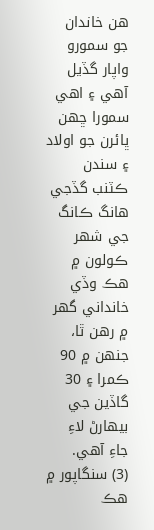هن خاندان جو سمورو واپار گڏيل آهي ۽ اهي سمورا ڇهن ڀائرن جو اولاد ۽ سندن ڪٽنب گڏجي هانگ ڪانگ جي شهر ڪولون ۾ هڪ وڏي خانداني گهر ۾ رهن ٿا، جنهن ۾ 90 ڪمرا ۽ 30 گاڏين جي بيهارڻ لاءِ جاءِ آهي.
(3) سنگاپور ۾ هڪ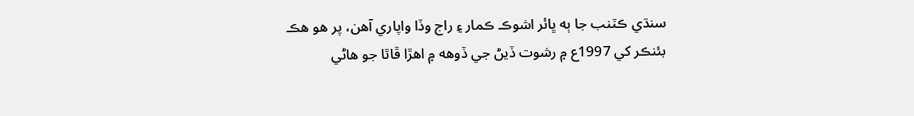سنڌي ڪٽنب جا ٻه ڀائر اشوڪ ڪمار ۽ راج وڏا واپاري آهن، پر هو هڪ بئنڪر کي 1997ع ۾ رشوت ڏيڻ جي ڏوهه ۾ اهڙا ڦاٿا جو هاڻي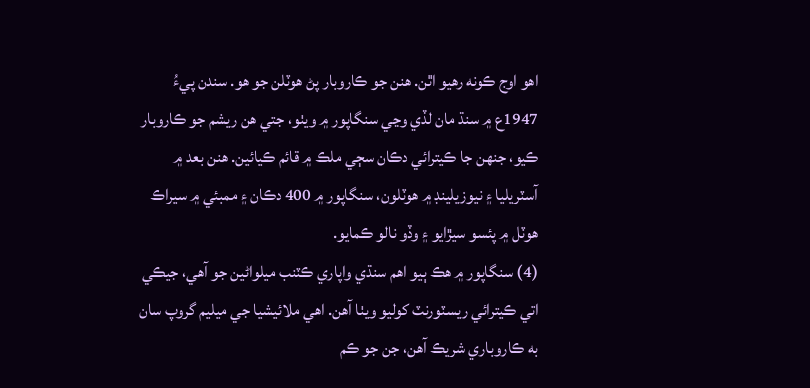اهو اوج ڪونه رهيو اٿن. هنن جو ڪاروبار پڻ هوٽلن جو هو. سندن پيءُ 1947ع ۾ سنڌ مان لڏي وڃي سنگاپور ۾ ويٺو، جتي هن ريشم جو ڪاروبار ڪيو، جنهن جا ڪيترائي دڪان سڄي ملڪ ۾ قائم ڪيائين. هنن بعد ۾ آسٽريليا ۽ نيوزيلينڊ ۾ هوٽلون، سنگاپور ۾ 400 دڪان ۽ ممبئي ۾ سيراڪ هوٽل ۾ پئسو سيڙايو ۽ وڏو نالو ڪمايو.
(4) سنگاپور ۾ هڪ ٻيو اهم سنڌي واپاري ڪٽنب ميلواڻين جو آهي، جيڪي اتي ڪيترائي ريسٽورنٽ کوليو ويٺا آهن. اهي ملائيشيا جي ميليم گروپ سان به ڪاروباري شريڪ آهن، جن جو ڪم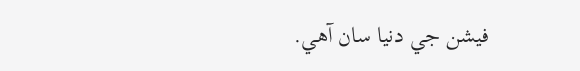فيشن جي دنيا سان آهي.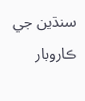سنڌين جي ڪاروبار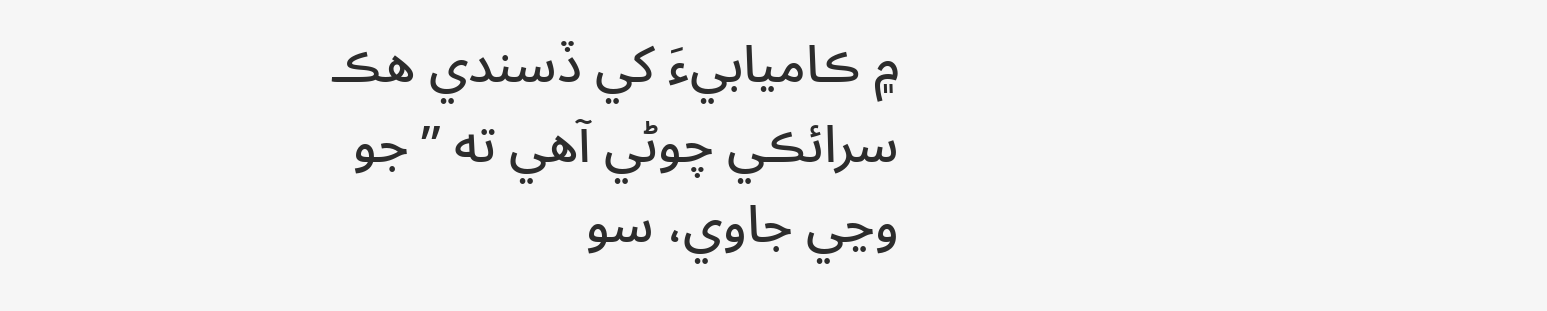۾ ڪاميابيءَ کي ڏسندي هڪ سرائڪي چوڻي آهي ته ”جو وڃي جاوي، سو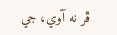ڦر نه آوي، جي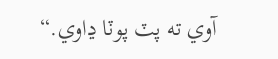آوي ته پٽ پوٽا ڍاوي.“